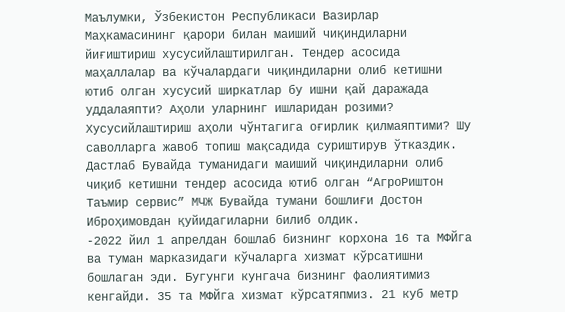Маълумки, Ўзбекистон Республикаси Вазирлар Маҳкамасининг қарори билан маиший чиқиндиларни йиғиштириш хусусийлаштирилган. Тендер асосида маҳаллалар ва кўчалардаги чиқиндиларни олиб кетишни ютиб олган хусусий ширкатлар бу ишни қай даражада уддалаяпти? Аҳоли уларнинг ишларидан розими? Хусусийлаштириш аҳоли чўнтагига оғирлик қилмаяптими? Шу саволларга жавоб топиш мақсадида суриштирув ўтказдик.
Дастлаб Бувайда туманидаги маиший чиқиндиларни олиб чиқиб кетишни тендер асосида ютиб олган “АгроРиштон Таъмир сервис” МЧЖ Бувайда тумани бошлиғи Достон Иброҳимовдан қуйидагиларни билиб олдик.
-2022 йил 1 апрелдан бошлаб бизнинг корхона 16 та МФЙга ва туман марказидаги кўчаларга хизмат кўрсатишни бошлаган эди. Бугунги кунгача бизнинг фаолиятимиз кенгайди. 35 та МФЙга хизмат кўрсатяпмиз. 21 куб метр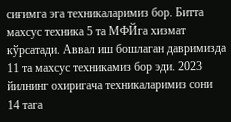сиғимга эга техникаларимиз бор. Битта махсус техника 5 та МФЙга хизмат кўрсатади. Аввал иш бошлаган давримизда 11 та махсус техникамиз бор эди. 2023 йилнинг охиригача техникаларимиз сони 14 тага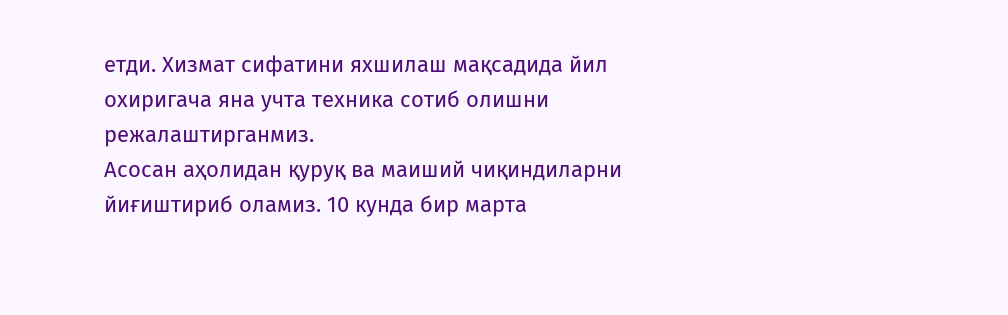етди. Хизмат сифатини яхшилаш мақсадида йил охиригача яна учта техника сотиб олишни режалаштирганмиз.
Асосан аҳолидан қуруқ ва маиший чиқиндиларни йиғиштириб оламиз. 10 кунда бир марта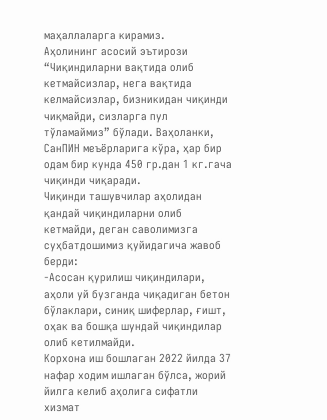маҳаллаларга кирамиз.
Аҳолининг асосий эътирози “Чиқиндиларни вақтида олиб кетмайсизлар, нега вақтида келмайсизлар, бизникидан чиқинди чиқмайди, сизларга пул тўламаймиз” бўлади. Ваҳоланки, СанПИН меъёрларига кўра, ҳар бир одам бир кунда 450 гр.дан 1 кг.гача чиқинди чиқаради.
Чиқинди ташувчилар аҳолидан қандай чиқиндиларни олиб кетмайди, деган саволимизга суҳбатдошимиз қуйидагича жавоб берди:
-Асосан қурилиш чиқиндилари, аҳоли уй бузганда чиқадиган бетон бўлаклари, синиқ шиферлар, ғишт, оҳак ва бошқа шундай чиқиндилар олиб кетилмайди.
Корхона иш бошлаган 2022 йилда 37 нафар ходим ишлаган бўлса, жорий йилга келиб аҳолига сифатли хизмат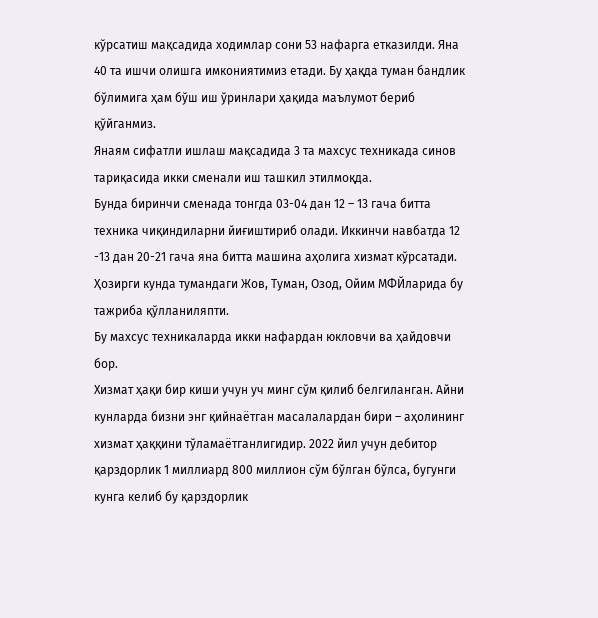кўрсатиш мақсадида ходимлар сони 53 нафарга етказилди. Яна 40 та ишчи олишга имкониятимиз етади. Бу ҳақда туман бандлик бўлимига ҳам бўш иш ўринлари ҳақида маълумот бериб қўйганмиз.
Янаям сифатли ишлаш мақсадида 3 та махсус техникада синов тариқасида икки сменали иш ташкил этилмоқда.
Бунда биринчи сменада тонгда 03-04 дан 12 – 13 гача битта техника чиқиндиларни йиғиштириб олади. Иккинчи навбатда 12 -13 дан 20-21 гача яна битта машина аҳолига хизмат кўрсатади.
Ҳозирги кунда тумандаги Жов, Туман, Озод, Ойим МФЙларида бу тажриба қўлланиляпти.
Бу махсус техникаларда икки нафардан юкловчи ва ҳайдовчи бор.
Хизмат ҳақи бир киши учун уч минг сўм қилиб белгиланган. Айни кунларда бизни энг қийнаётган масалалардан бири – аҳолининг хизмат ҳаққини тўламаётганлигидир. 2022 йил учун дебитор қарздорлик 1 миллиард 800 миллион сўм бўлган бўлса, бугунги кунга келиб бу қарздорлик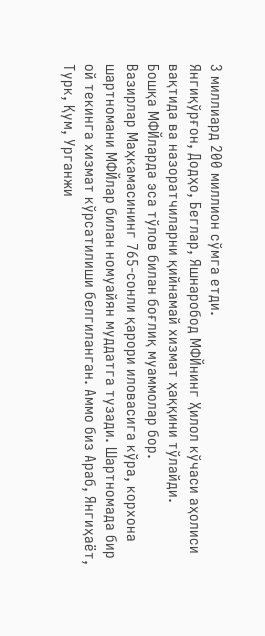3 миллиард 200 миллион сўмга етди.
Янгиқўрғон, Додҳо, Беглар, Яшнаробод МФЙнинг Ҳилол кўчаси аҳолиси вақтида ва назоратчиларни қийнамай хизмат ҳаққини тўлайди.
Бошқа МФЙларда эса тўлов билан боғлиқ муаммолар бор.
Вазирлар Маҳкамасининг 765-сонли қарори иловасига кўра, корхона шартномани МФЙлар билан номуайян муддатга тузади. Шартномада бир ой текинга хизмат кўрсатилиши белгиланган. Аммо биз Араб, Янгиҳаёт, Турк, Қум, Урганжи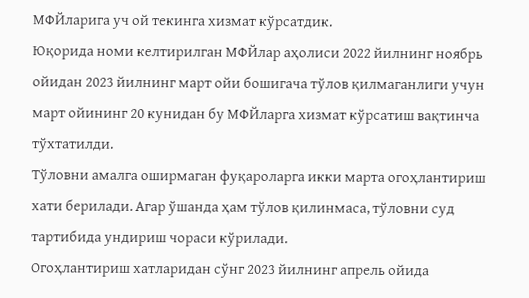МФЙларига уч ой текинга хизмат кўрсатдик.
Юқорида номи келтирилган МФЙлар аҳолиси 2022 йилнинг ноябрь ойидан 2023 йилнинг март ойи бошигача тўлов қилмаганлиги учун март ойининг 20 кунидан бу МФЙларга хизмат кўрсатиш вақтинча тўхтатилди.
Тўловни амалга оширмаган фуқароларга икки марта огоҳлантириш хати берилади. Агар ўшанда ҳам тўлов қилинмаса, тўловни суд тартибида ундириш чораси кўрилади.
Огоҳлантириш хатларидан сўнг 2023 йилнинг апрель ойида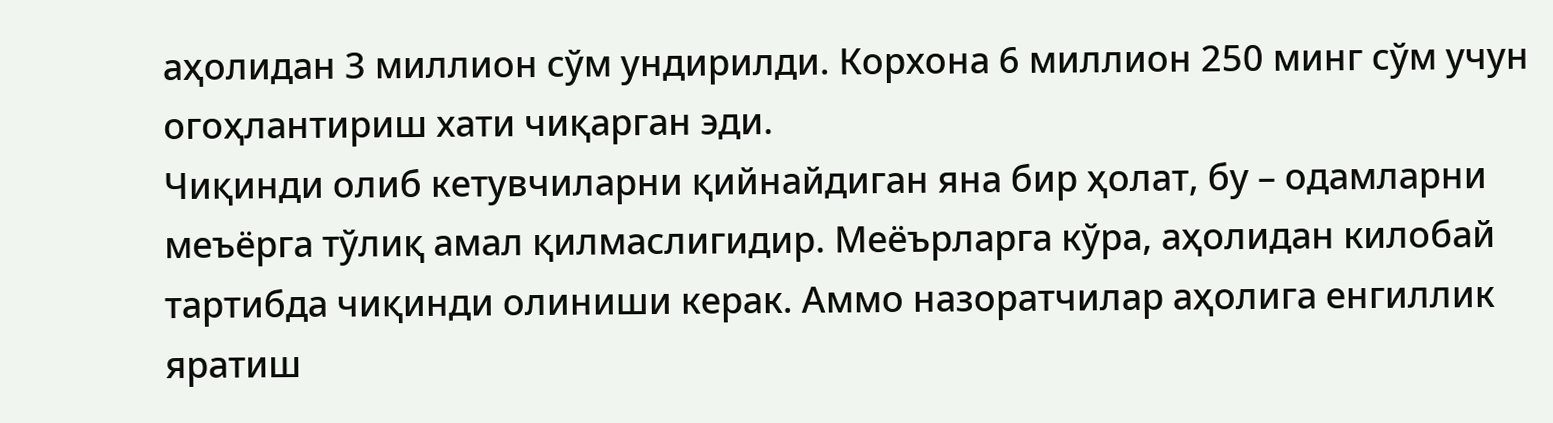аҳолидан 3 миллион сўм ундирилди. Корхона 6 миллион 250 минг сўм учун огоҳлантириш хати чиқарган эди.
Чиқинди олиб кетувчиларни қийнайдиган яна бир ҳолат, бу – одамларни меъёрга тўлиқ амал қилмаслигидир. Меёърларга кўра, аҳолидан килобай тартибда чиқинди олиниши керак. Аммо назоратчилар аҳолига енгиллик яратиш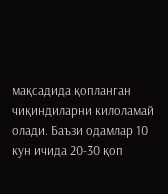мақсадида қопланган чиқиндиларни килоламай олади. Баъзи одамлар 10 кун ичида 20-30 қоп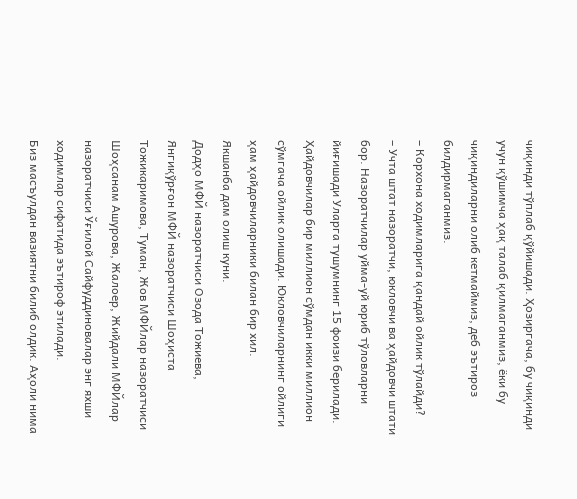чиқинди тўплаб қўйишади. Ҳозиргача, бу чиқинди учун қўшимча ҳақ талаб қилмаганмиз, ёки бу чиқиндиларни олиб кетмаймиз, деб эътироз билдирмаганмиз.
– Корхона ходимларига қандай ойлик тўлайди?
– Учта штат назоратчи, юкловчи ва ҳайдовчи штати бор. Назоратчилар уйма-уй юриб тўловларни йиғишади Уларга тушумнинг 15 фоизи берилади. Ҳайдовчилар бир миллион сўмдан икки миллион сўмгача ойлик олишади. Юкловчиларнинг ойлиги ҳам ҳайдовчиларники билан бир хил.
Якшанба дам олиш куни.
Додҳо МФЙ назоратчиси Озода Тожиева, Янгиқўрғон МФЙ назоратчиси Шоҳиста Тожикаримова, Туман, Жов МФЙлар назоратчиси Шоҳсанам Ашурова, Жалоер, Жийдали МФЙлар назоратчиси Ўғилой Сайфуддиновалар энг яхши ходимлар сифатида эътироф этилади.
Биз масъулдан вазиятни билиб олдик. Аҳоли нима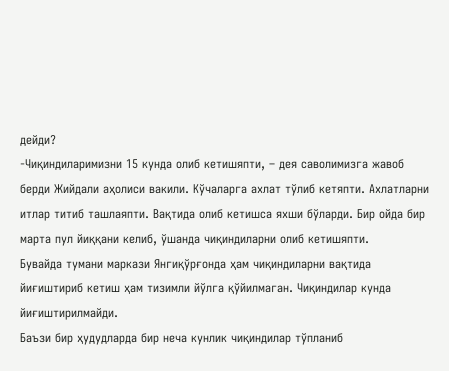дейди?
-Чиқиндиларимизни 15 кунда олиб кетишяпти, – дея саволимизга жавоб берди Жийдали аҳолиси вакили. Кўчаларга ахлат тўлиб кетяпти. Ахлатларни итлар титиб ташлаяпти. Вақтида олиб кетишса яхши бўларди. Бир ойда бир марта пул йиққани келиб, ўшанда чиқиндиларни олиб кетишяпти.
Бувайда тумани маркази Янгиқўрғонда ҳам чиқиндиларни вақтида йиғиштириб кетиш ҳам тизимли йўлга қўйилмаган. Чиқиндилар кунда йиғиштирилмайди.
Баъзи бир ҳудудларда бир неча кунлик чиқиндилар тўпланиб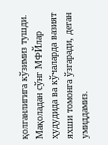қолганлигига кўзимиз тушди.
Мақоладан сўнг МФЙлар ҳудудида ва кўчаларда вазият яхши томонга ўзгаради, деган умиддамиз.